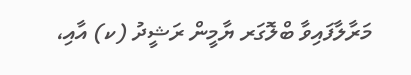މަރާލާފައިވާ ބްލޮގަރ ޔާމީން ރަޝީދު (ކ) އާއި،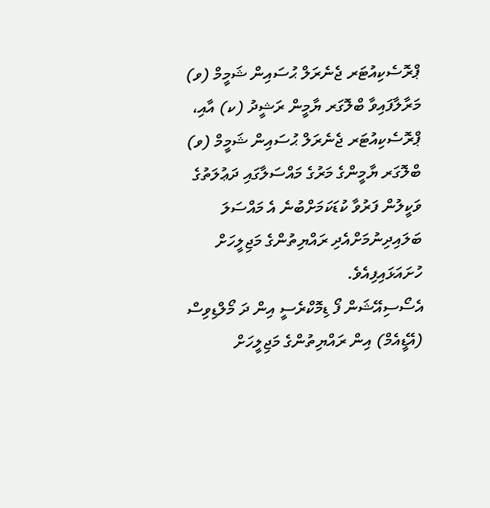ޕްރޮސެކިއުޓަރ ޖެނެރަލް ޙުސައިން ޝަމީމް (ވ)
މަރާލާފައިވާ ބްލޮގަރ ޔާމީން ރަޝީދު (ކ) އާއި، ޕްރޮސެކިއުޓަރ ޖެނެރަލް ޙުސައިން ޝަމީމް (ވ)
ބްލޮގަރ ޔާމީންގެ މަރުގެ މައްސަލާގައި ދަޢުލަތުގެ ވަކީލުން ފަރުވާ ކުޑަކަމަށްބުނެ އެ މައްސަލަ ބަލައިދިނުމަށްއެދި ރައްޔިތުންގެ މަޖިލީހަށް ހުށައަޅައިފިއެވެ.
އެސޯސިއޭޝަން ފޯ ޑިމޮކްރެސީ އިން ދަ މޯލްޑިވިސް (އޭޑީއެމް) އިން ރައްޔިތުންގެ މަޖިލީހަށް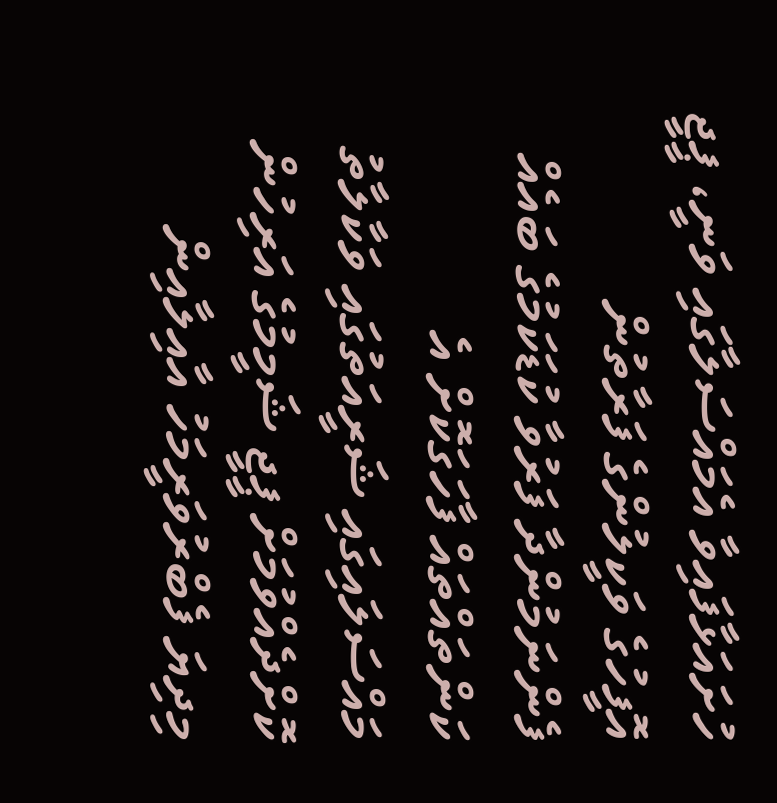ހުށައަޅާފައިވާ އެމައްސަލާގައި ވަނީ، ޕީޖީ އޮފީހުގެ ވަކީލުންގެ ފަރާތުން ފެންނަމުންދާ ފަރުވާ ކުޑަކަމުގެ ބައެއް ކަންތައްތައް ފާހަގަކޮށް އެ މައްސަލައިގައި ޝަރީއަތުގައި ވަކާލާތު ކޮށްދެއްވުމަށް ޕީޖީ ޝަމީމުގެ އަރިހުން މިދިޔަ ފެބްރުވަރީމަހު އާއިލާއިން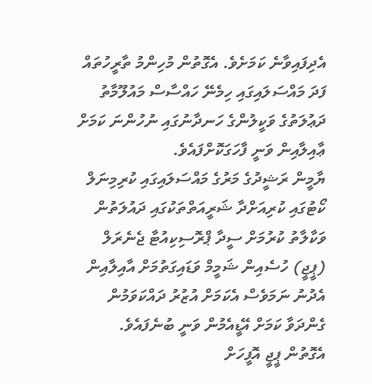އެދިފައިވާނެ ކަމަށެވެ. އެގޮތުން މުހިންމު ތާރީހުތައް ފަދަ މައްސަލައިގައި ހިމެނޭ ހައްސާސް މައުލޫމާތު ދަޢުލަތުގެ ވަކީލުންގެ ހަނދާނުގައި ނުހުންނަ ކަމަށް ޢާއިލާއިން ވަނީ ފާހަގަކޮށްފައެވެ.
ޔާމީން ރަޝީދުގެ މަރުގެ މައްސަލައިގައި ކުރިމިނަލް ކޯޓުގައި ކުރިއަށްދާ ޝަރީއަތްތަކުގައި ދައުލަތުން ވަކާލާތު ކުރުމަށް ސީދާ ޕްރޮސިކިއުޓާ ޖެނެރަލް (ޕީޖީ) ހުސެއިން ޝަމީމް ވަޑައިގަތުމަށް އާއިލާއިން އެދުނު ނަމަވެސް އެކަމަށް އުޒުރު ދައްކަވަމުން ގެންދަވާ ކަމަށް އޭޑީއެމުން ވަނީ ބުނެފައެވެ. އެގޮތުން ޕީޖީ އޮފީހަށް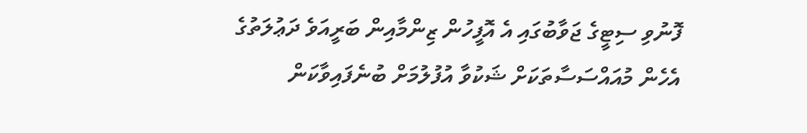ފޮނުވި ސިޓީގެ ޖަވާބުގައި އެ އޮފީހުން ޒިންމާއިން ބަރީއަވެ ދަޢުލަތުގެ އެހެން މުއައްސަސާތަކަށް ޝަކުވާ އުފުލުމަށް ބުނެފައިވާކަން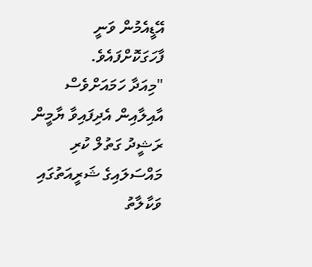އޭޑީއެމުން ވަނީ ފާހަގަކޮށްފައެވެ.
"މިއަދާ ހަމައަށްވެސް އާއިލާއިން އެދިފައިވާ ޔާމީން ރަޝީދު ގަތުލް ކުރި މައްސަލައިގެ ޝަރީއަތުގައި ވަކާލާތު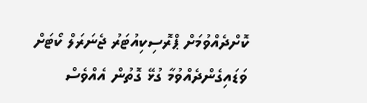ކޮށްދެއްވުމަށް ޕްރޮސިކިއުޓަރު ޖެނަރަލް ކޯޓަށް ވަޑައިގެންދެއްވުމާ ގުޅޭ ގޮތުން އެއްވެސް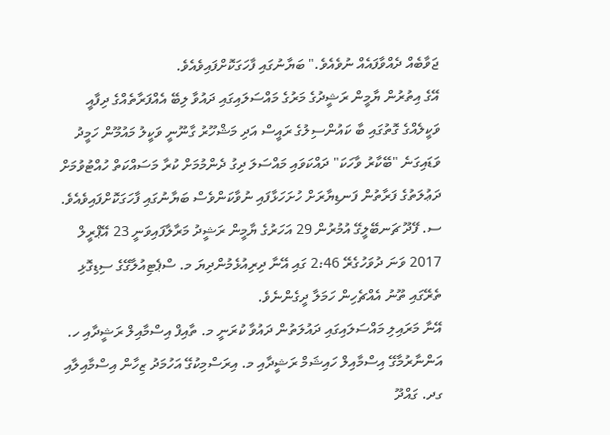ޖަވާބެއް ދެއްވާފައެއް ނުވެއެވެ." ބަޔާނުގައި ފާހަގަކޮށްފައިވެއެވެ.
އޭގެ އިތުރުން ޔާމީން ރަޝީދުގެ މަރުގެ މައްސަލައިގައި ދައުވާ ލިބޭ އެއްފަރާތެއްގެ ދިފާއީ ވަކީލެއްގެ ގޮތުގައި ބާ ކައުންސިލުގެ ރައީސް އަދި މަޝްހޫރު ގާނޫނީ ވަކީލު މައުމޫން ހަމީދު ވަޑައިގަނެ "ބޭކާރު ވާހަކަ" ދައްކަވައި މައްސަލަ ދިގު ދެންމުމަށް ކުރާ މަސައްކަތް ހުއްޓުވުމަށް ދަޢުލަތުގެ ފަރާތުން ފަނޑިޔާރަށް ހުށަހަޅާފައި ނުވާކަންވެސް ބަޔާނުގައި ފާހަގަކޮށްފައިވެއެވެ.
ސ. ފޭދޫ ޗަނބޭލީގޭ އުމުރުން 29 އަހަރުގެ ޔާމީން ރަޝީދު މަރާލާފައިވަނީ 23 އޭޕްރީލް 2017 ވަނަ ދުވަހުގެރޭ 2:46 ގައި އޭނާ ދިރިއުޅެމުންދިޔަ މ. ސްޕެޓިއުލާގޭގެ ސިޑިގޮޅި ތެރޭގައި ތޫނު އެއްޗެހިން ހަމަލާ ދީގެންނެވެ.
އޭނާ މަރައިލި މައްސަލައިގައި ދައުލަތުން ދައުވާ ކުރަނީ މ. ތާއިފް އިސްމާއިލް ރަޝީދާއި ހ. އަންނާރުމާގޭ އިސްމާއިލް ހައިޝަމް ރަޝީދާއި މ. އިރަސްމިކުގޭ އަހުމަދު ޒިހާން އިސްމާއިލާއި ގދ. ގައްދޫ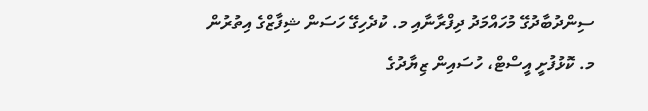ސިންދުބާދުގޭ މުހައްމަދު ދިފްރާނާއި މ. ކުދެހިގޭ ހަސަން ޝިފާޒްގެ އިތުރުން މ. ކޮޅުފުށީ އީސްޓް، ހުސައިން ޒިޔާދުގެ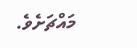މައްޗަށެވެ.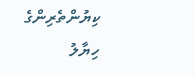ކިޔުންތެރިންގެ ހިޔާލު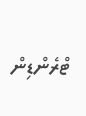ޓްރެންޑިން